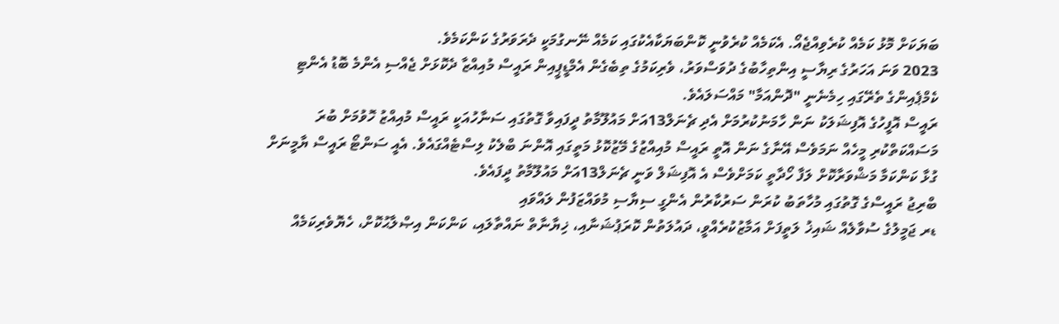ބަޔަކަށް މޮޅު ކަމެއް ކުރެވިއްޖެއޯ. އެކަމެއް ކުރެވުނީ ކޮންބަޔަކާއެކުގައި ކަމެއް ނޭނގުމަކީ ދެރަވަރުގެ ކަންކަމެވެ.
2023 ވަނަ އަހަރުގެ ރިޔާސީ އިންތިހާބުގެ ދުވަސްވަރު، ވެރިކަމުގެ ތިބެގެން އެމްޑީޕީއިން ރައީސް މުއިއްޒާ ދެކޮޅަށް ޖެއްސި އެންމެ ބޮޑު އެންޓި ކެމްޕެއިންގެ ތެރޭގައި ހިމެނެނީ "ދޮންއަމާ" މައްސަލައެވެ.
ރައީސް އޮފީހުގެ އޮފިޝަލަކު ނަން ހާމަނުކުރުމަށް އެދި ޗެނަލް13އަށް މައުލޫމާތު ދީފައިވާ ގޮތުގައި ސަނާހުއަކީ ރައީސް މުއިއްޒު ހޮވުމަށް ބުރަ މަސައްކަތްކުރި މީހެއް ނަމަވެސް އޭނާގެ ނަން އޮތީ ރައީސް މުއިއްޒުގެ މޭޒުކޮޅު މަތީގައި އޮންނަ ބްލެކު ލިސްޓެއްގައެވެ. އެއީ ސަންޓޯ ރައީސް ޔާމީނަށް ގުޅާ ކަންކަމާ މަޝްވަރާކޮށް ލަފާ ހޯދާތީ ކަމަށްވެސް އެ އޮފިޝަލް ވަނީ ޗެނަލް13އަށް މައުލޫމާތު ދީފައެވެ.
ބްރިޖު ރައީސްގެ ގޮތުގައި މުހާތަބު ކުރަން ސަރުކާރުން އެންގީ ސިޔާސި މުވައްޒަފުން ލައްވައި
ޑރ ޖަމީލުގެ ސުވާލެއް ޝައިޚު ލަތީފަށް އަމާޒުކުރެއްވީ، ދައުލަތުން ކޮރަޕުޝަނާއި، ޚިޔާނާތް ނައްތާލައި، ކަންކަން އިޞްލާޙުކޮށް، ހެޔޮވެރިކަމެއް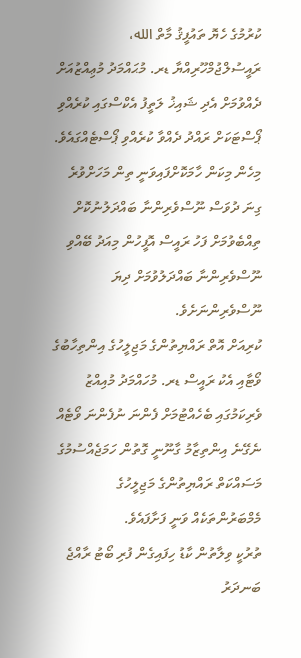ކުރުމުގެ ހެޔޮ ތައުފީޤު މާތް الله، ރައީސުލްޖުމްހޫރިއްޔާ ޑރ. މުޙައްމަދު މުޢިއްޒުއަށް ދެއްވުމަށް އެދި ޝައިޚު ލަތީފު އެކްސްގައި ކުރެއްވި ޕޯސްޓަކަށް ރައްދު ދެއްވާ ކުރެއްވި ޕޯސްޓެއްގައެވެ.
މިހެން މިކަން ހާމަކޮށްފައިވަނީ ތިން މަހަށްވުރެ ގިނަ ދުވަސް ނޫސްވެރިންނާ ބައްދަލުނުކޮށް ތިއްބެވުމަށް ފަހު ރައީސް އޮފީހުން މިއަދު ބޭއްވި ނޫސްވެރިންނާ ބައްދަލުވުމަށް ދިޔަ ނޫސްވެރިންނަށެވެ.
ކުރިއަށް އޮތް ރައްޔިތުންގެ މަޖިލީހުގެ އިންތިހާބުގެ ވޯޓާއި އެކު ރައީސް ޑރ. މުހައްމަދު މުއިއްޒު ވެރިކަމުގައި ބެހެއްޓުމަށް ފެންނަ ނުފެންނަ ވޯޓެއް ނެގޭނެ އިންތިޒާމު ގާނޫނީ ގޮތުން ހަމަޖެއްސުމުގެ މަސައްކަތް ރައްޔިތުންގެ މަޖިލީހުގެ މެމްބަރުންތަކެއް ވަނީ ފަށާފައެވެ.
ތުރުކީ ވިލާތުން ކާޑު ހިފައިގެން ފުރި ބޯޓު ރާއްޖެ ބަނދަރު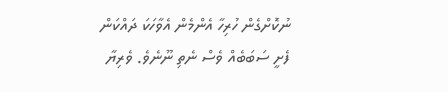ނުކޮށްގެން ހުރިހާ އެންމެން އެވާހަކަ ދައްކަން ފެށީ ސަބަބެއް ވެސް ނެތި ނޫނެވެ. ވެރިޔާ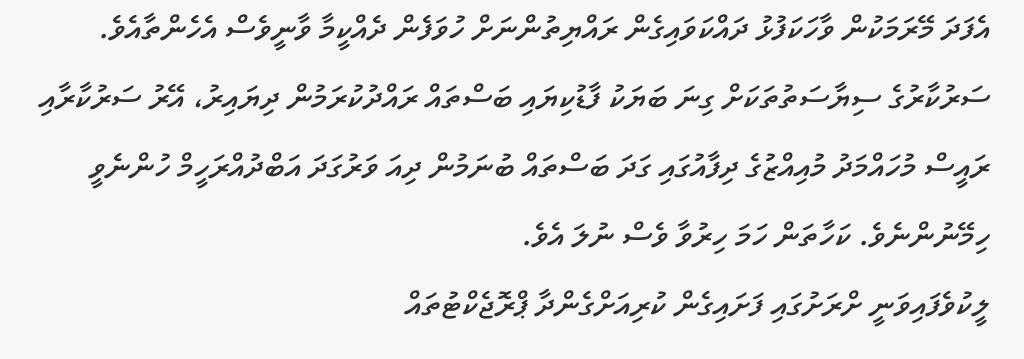އެފަދަ މޭރަމަކުން ވާހަކަފުޅު ދައްކަވައިގެން ރައްޔިތުންނަށް ހުވަފެން ދެއްކީމާ ވާނީވެސް އެހެންތާއެވެ.
ސަރުކާރުގެ ސިޔާސަތުތަކަށް ގިނަ ބަޔަކު ފާޑުކިޔައި ބަސްތައް ރައްދުކުރަމުން ދިޔައިރު، އޭރު ސަރުކާރާއި ރައީސް މުހައްމަދު މުއިއްޒުގެ ދިފާއުގައި ގަދަ ބަސްތައް ބުނަމުން ދިއަ ވަރުގަދަ އަބްދުއްރަހީމް ހުންނެވީ ހިމޭނުންނެވެ. ކަހާތަން ހަމަ ހިރުވާ ވެސް ނުލަ އެވެ.
ލީކުވެފައިވަނީ ށްރަށުގައި ފަށައިގެން ކުރިއަށްގެންދާ ޕްރޮޖެކްޓުތައް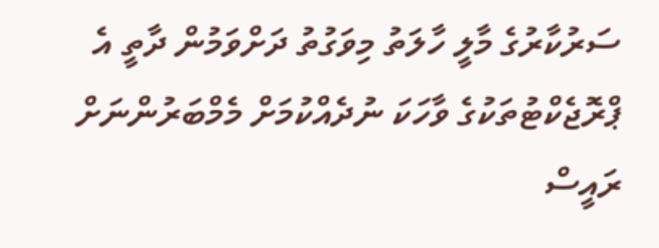ސަރުކާރުގެ މާލީ ހާލަތު މިވަގުތު ދަށްވަމުން ދާތީ އެ ޕްރޮޖެކްޓުތަކުގެ ވާހަކަ ނުދެއްކުމަށް މެމްބަރުންނަށް ރައީސް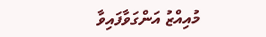މުއިއްޒު އަންގަވާފައިވާ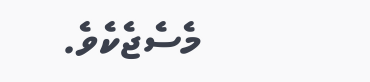މެސެޖެކެވެ.